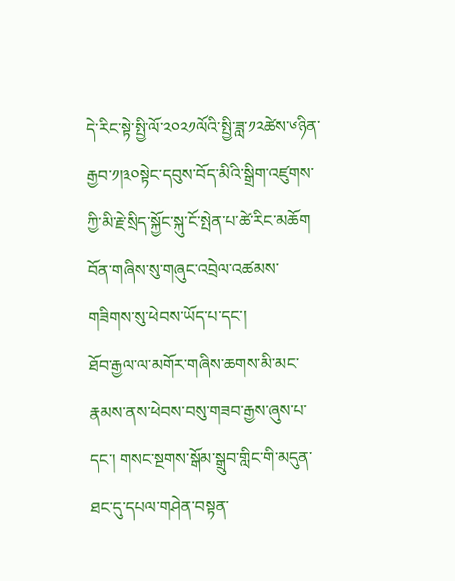དེ་རིང་སྟེ་སྤྱི་ལོ་༢༠༢༡ལོའི་སྤྱི་ཟླ་༡༢ཚེས་༦ཉིན་རྒྱབ་༡།༣༠སྟེང་དབུས་བོད་མིའི་སྒྲིག་འཛུགས་ཀྱི་མི་རྗེ་སྲིད་སྐྱོང་སྐུ་ངོ་སྤེན་པ་ཚེ་རིང་མཆོག བོན་གཞིས་སུ་གཞུང་འབྲེལ་འཚམས་གཟིགས་སུ་ཕེབས་ཡོད་པ་དང་།
ཐོབ་རྒྱལ་ལ་མགོར་གཞིས་ཆགས་མི་མང་རྣམས་ནས་ཕེབས་བསུ་གཟབ་རྒྱས་ཞུས་པ་དང་། གསང་སྔགས་སྒོམ་སྒྲུབ་གླིང་གི་མདུན་ཐང་དུ་དཔལ་གཤེན་བསྟན་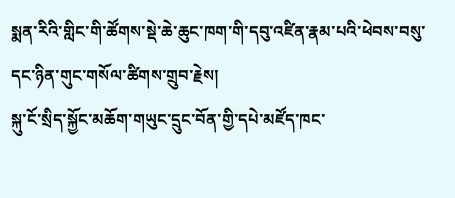སྨན་རིའི་གླིང་གི་ཚོགས་སྡེ་ཆེ་ཆུང་ཁག་གི་དབུ་འཛིན་རྣམ་པའི་ཕེབས་བསུ་དང་ཉིན་གུང་གསོལ་ཚིགས་གྲུབ་རྗེས།
སྐུ་ངོ་སྲིད་སྐྱོང་མཆོག་གཡུང་དྲུང་བོན་གྱི་དཔེ་མཛོད་ཁང་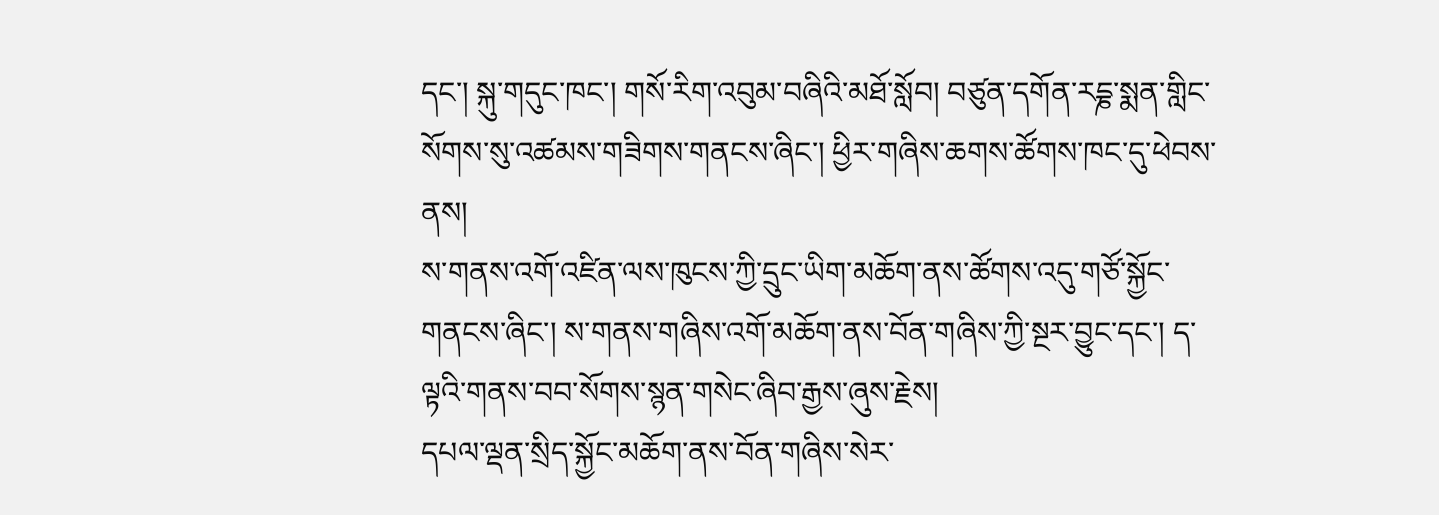དང་། སྐུ་གདུང་ཁང་། གསོ་རིག་འབུམ་བཞིའི་མཐོ་སློབ། བཙུན་དགོན་རདྞ་སྨན་གླིང་སོགས་སུ་འཚམས་གཟིགས་གནངས་ཞིང་། ཕྱིར་གཞིས་ཆགས་ཚོགས་ཁང་དུ་ཕེབས་ནས།
ས་གནས་འགོ་འཛིན་ལས་ཁུངས་ཀྱི་དྲུང་ཡིག་མཆོག་ནས་ཚོགས་འདུ་གཙོ་སྐྱོང་གནངས་ཞིང་། ས་གནས་གཞིས་འགོ་མཆོག་ནས་བོན་གཞིས་ཀྱི་སྔར་བྱུང་དང་། ད་ལྟའི་གནས་བབ་སོགས་སྙན་གསེང་ཞིབ་རྒྱས་ཞུས་རྗེས།
དཔལ་ལྡན་སྲིད་སྐྱོང་མཆོག་ནས་བོན་གཞིས་སེར་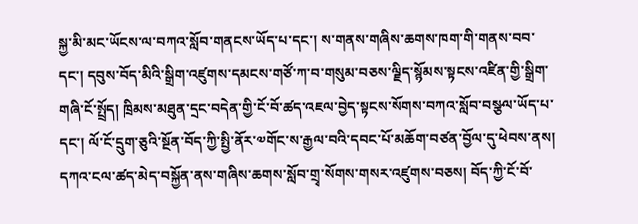སྐྱ་མི་མང་ཡོངས་ལ་བཀའ་སློབ་གནངས་ཡོད་པ་དང་། ས་གནས་གཞིས་ཆགས་ཁག་གི་གནས་བབ་དང་། དབུས་བོད་མིའི་སྒྲིག་འཛུགས་དམངས་གཙོ་ཀ་བ་གསུམ་བཅས་ལྗིད་སྙོམས་སྟངས་འཛིན་གྱི་སྒྲིག་གཞི་ངོ་སྤྲོད། ཁྲིམས་མཐུན་དྲང་བདེན་གྱི་ངོ་བོ་ཚད་འཇལ་བྱེད་སྟངས་སོགས་བཀའ་སློབ་བསྩལ་ཡོད་པ་དང་། ལོ་ངོ་དྲུག་ཅུའི་སྔོན་བོད་ཀྱི་སྤྱི་ནོར་༧གོང་ས་རྒྱལ་བའི་དབང་པོ་མཆོག་བཙན་བྱོལ་དུ་ཕེབས་ནས།
དཀའ་ངལ་ཚད་མེད་བསྐྱོན་ནས་གཞིས་ཆགས་སློབ་གྲྭ་སོགས་གསར་འཛུགས་བཅས། བོད་ཀྱི་ངོ་བོ་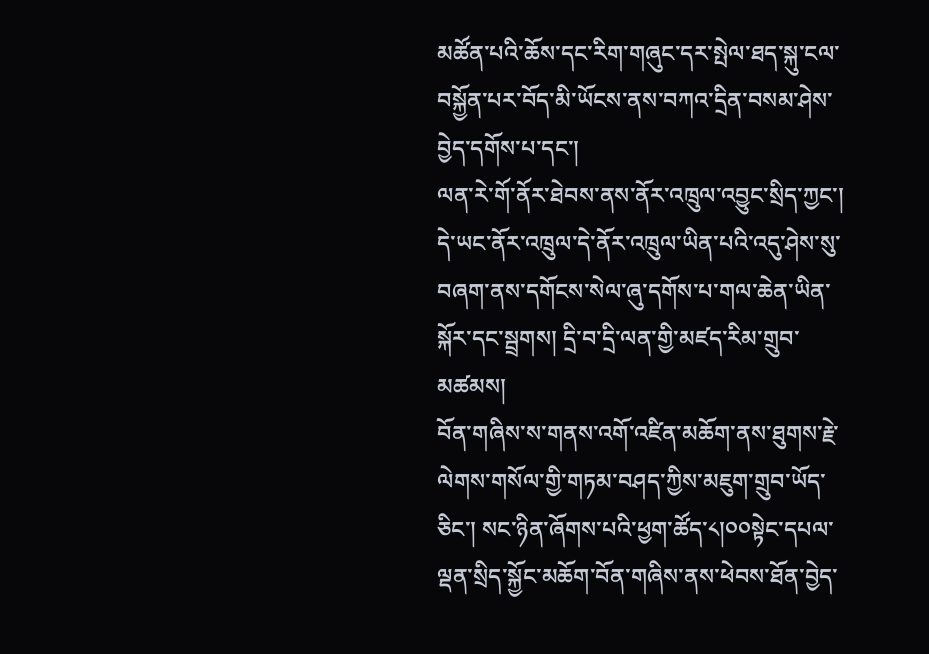མཚོན་པའི་ཆོས་དང་རིག་གཞུང་དར་སྤེལ་ཐད་སྐུ་ངལ་བསྐྱོན་པར་བོད་མི་ཡོངས་ནས་བཀའ་དྲིན་བསམ་ཤེས་བྱེད་དགོས་པ་དང་།
ལན་རེ་གོ་ནོར་ཐེབས་ནས་ནོར་འཁྲུལ་འབྱུང་སྲིད་ཀྱང་། དེ་ཡང་ནོར་འཁྲུལ་དེ་ནོར་འཁྲུལ་ཡིན་པའི་འདུ་ཤེས་སུ་བཞག་ནས་དགོངས་སེལ་ཞུ་དགོས་པ་གལ་ཆེན་ཡིན་སྐོར་དང་སྦྲགས། དྲི་བ་དྲི་ལན་གྱི་མཛད་རིམ་གྲུབ་མཚམས།
བོན་གཞིས་ས་གནས་འགོ་འཛིན་མཆོག་ནས་ཐུགས་རྗེ་ལེགས་གསོལ་གྱི་གཏམ་བཤད་ཀྱིས་མཇུག་གྲུབ་ཡོད་ཅིང་། སང་ཉིན་ཞོགས་པའི་ཕྱག་ཚོད་༨།༠༠སྟེང་དཔལ་ལྡན་སྲིད་སྐྱོང་མཆོག་བོན་གཞིས་ནས་ཕེབས་ཐོན་བྱེད་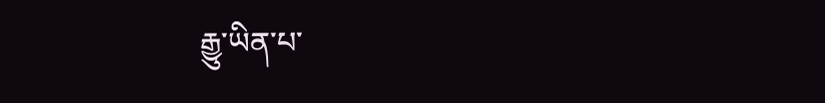རྒྱུ་ཡིན་པ་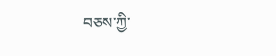བཅས་ཀྱི་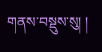གནས་བསྡུས་སུ། །